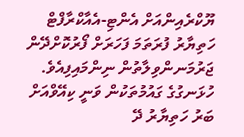ޔޫކްރެއިންއަށް އެންޓި-އެއާކްރާފްޓް ހަތިޔާރު ފުރަތަމަ ފަހަރަށް ފޯރުކޮށްދޭން ޖަރުމަނންވިލާތުން ނިންމައިފިއެވެ. ހުޅަނގުގެ ގައުމުތަކުން ވަނީ ކިއޭވްއަށް ބަރު ހަތިޔާރު ދޭ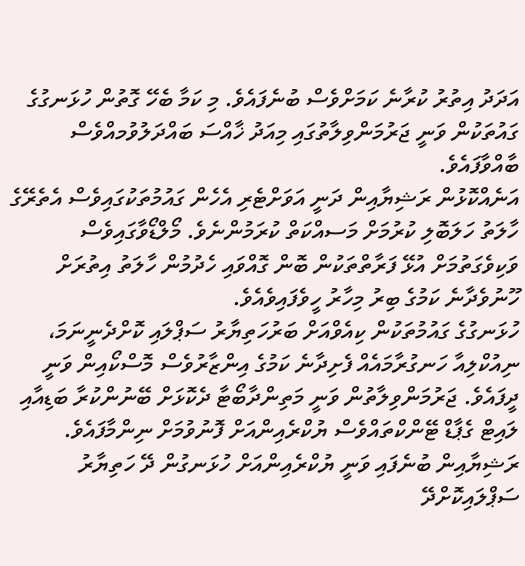އަދަދު އިތުރު ކުރާނެ ކަމަށްވެސް ބުނެފައެވެ. މި ކަމާ ބެހޭ ގޮތުން ހުޅަނގުގެ ގައުތަކުން ވަނީ ޖަރުމަންވިލާތުގައި މިއަދު ޚާއްސަ ބައްދަލުވުމއްވެސް ބާއްވާފައެވެ.
އަނެއްކޮޅުން ރަޝިޔާއިން ދަނީ އަވަށްޓެރި އެހެން ގައުމުތަކުގައިވެސް އެތެރޭގެ ހާލަތު ހަލަބޮލި ކުރުމަށް މަސއްކަތް ކުރަމުންނެވެ. މޯލްޑޯވާގައިވެސް ވަކިވެގަތުމަށް އުޅޭ ފަރާތްތަކުން ބޮން ގޮއްވައި ހެދުމުން ހާލަތު އިތުރަށް ހޫނުވެދާނެ ކަމުގެ ބިރު މިހާރު ހީވެފައިވެއެވެ.
ހުޅަނގުގެ ގައުމުތަކުން ކިއެވްއަށް ބަރުހަތިޔާރު ސަޕްލައި ކޮށްދެނީނަމަ، ނިއުކްލިއާ ހަނގުރާމައެއް ފެށިދާނެ ކަމުގެ އިންޒާރުވެސް މޮސްކޯއިން ވަނީ ދީފައެވެ. ޖަރުމަންވިލާތުން ވަނީ މަތިންދާބޯޓާ ދެކޮޅަށް ބޭނުންކުރާ ބަޑިއާއި ލައިޓް ގެޕާޑް ޓޭންކްތައްވެސް ޔުކްރެއިންއަށް ފޮނުވުމަށް ނިންމާފައެވެ. ރަޝިޔާއިން ބުނެފައި ވަނީ ޔުކްރެއިންއަށް ހުޅަނގުން ދޭ ހަތިޔާރު ސަޕްލައިކޮށްދޭ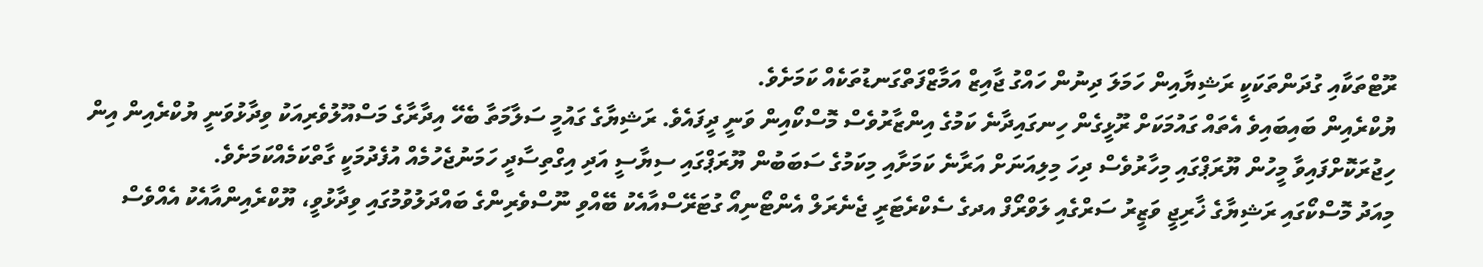ރޫޓްތަކާއި ގުދަންތަކަކީ ރަޝިޔާއިން ހަމަލަ ދިނުން ހައްގު ޖާއިޒް އަމާޒްފަތްގަނޑުތަކެއް ކަމަށެވެ.
ޔުކްރެއިން ބައިބައިވެ އެތައް ގައުމަކަށް ރޫޅީގެން ހިނގައިދާނެ ކަމުގެ އިންޒާރުވެސް މޮސްކޯއިން ވަނީ ދީފައެވެ. ރަޝިޔާގެ ގައުމީ ސަލާމަތާ ބެހޭ އިދާރާގެ މަސްއޫލުވެރިއަކު ވިދާޅުވަނީ ޔުކްރެއިން އިން ހިޖުރަކޮށްފައިވާ މީހުން ޔޫރަޕްގައި މިހާރުވެސް ދިހަ މިލިއަނަށް އަރާނެ ކަމަށާއި މިކަމުގެ ސަބަބުން ޔޫރަޕްގައި ސިޔާސީ އަދި އިގްތިސާދީ ހަމަނުޖެހުމެއް އުފެދުމަކީ ގާތްކަމެއްކަމަށެވެ.
މިއަދު މޮސްކޯގައި ރަޝިޔާގެ ޚާރިޖީ ވަޒީރު ސަރްގެއި ލަވްރޯފް އދގެ ސެކްރެޓަރީ ޖެނެރަލް އެންޓޯނިއޯ ގުޓަރޭސްއާއެކު ބޭއްވި ނޫސްވެރިންގެ ބައްދަލުވުމުގައި ވިދާޅުވީ، ޔޫކްރެއިންއާއެކު އެއްވެސް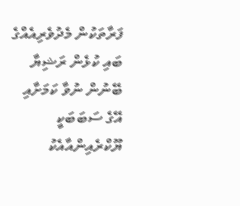ފަރާތަކުން މެދުވެރިއެއްގެ ބައި ކުޅެން ރަޝިޔާ ބޭނުން ނުވާ ކަމަށާއި އޭގެ ސަބަބަކީ ޔޫކްރެއިންއާއެކު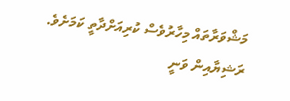މަޝްވަރާތައް މިހާރުވެސް ކުރިއަށްދާތީ ކަމަށެވެ.
ރަޝިޔާއިން ވަނީ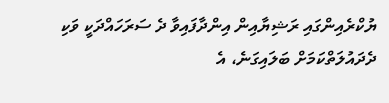ޔުކްރެއިންގައި ރަޝިޔާއިން އިންދާފައިވާ ދެ ސަރަހައްދަކީ ވަކި ދެދައުލަތްކަމަށް ބަލައިގަނެ، އެ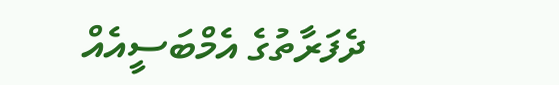ދެފަރާތުގެ އެމްބަސީއެއް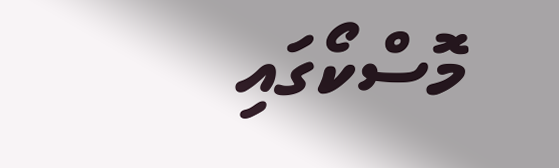މޮސްކޯގައި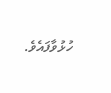ހުޅުވާފައެވެ.